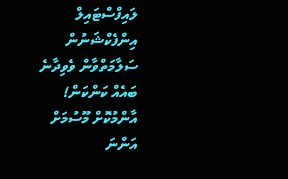ލައިފްސްޓައިލް
އިންފެކްޝަނުން ސަލާމަތްވާން ވެވިދާނެ ބައެއް ކަންކަން!
އާންމުކޮށް މޫސުމަށް އަންނަ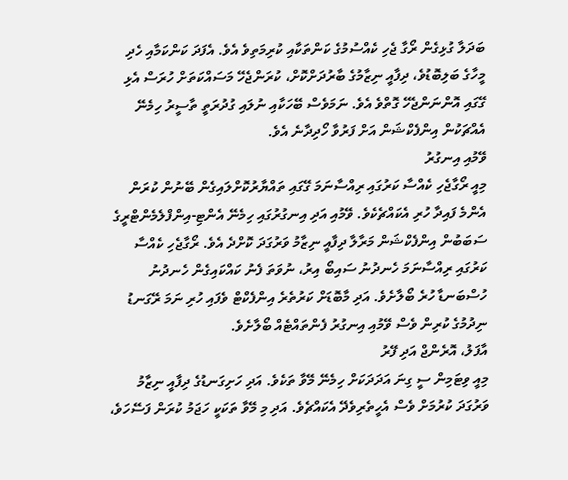ބަދަލާ ގުޅިގެން ރޯގާ ޖެހި ކެއްސުމުގެ ކަންތަކާއި ކުރިމަތިވެ އެވެ. އެފަދަ ކަންކަމާއި ހެދި މީހާގެ ބަލިބޮޑުވެ، ދިފާއީ ނިޒާމުގެ ބާރުދަށްކޮށް، ކުރަންޖެހޭ މަސައްކަތަށް ހުރަސް އެޅި ގޭގައި އޮންނަންޖެހޭ ގޮތްވެ އެވެ. ނަމަވެސް ބޭހަކާއި ނުލައި ގުދުރަތީ ތާސީރު ހިމެނޭ އެއްޗަކުން އިންފެކްޝަން އަށް ފަރުވާ ހޯދިދާނެ އެވެ.
ވޭމުއި އިނގުރު
މިއީ ރޯގާޖެހި ކެއްސާ ކަރުގައި ރިއްސާނަމަ ގޭގައި ތައްޔާރުކޮށްލައިގެން ބޭނުން ކުރަން އެންމެ ފައިދާ ހުރި އެކައްޗެކެވެ. ވޭމުއި އަދި އިނގުރުގައި ހިމެނޭ އެންޓި-އިންފްލެމެންޓްރީގެ ސަބަބުން އިންފެކްޝަން މަރާލާ ދިފާއީ ނިޒާމު ވަރުގަދަ ކޮށްދެ އެވެ. ރޯގާޖެހި ކެއްސާ ކަރުގައި ރިއްސާނަމަ ހެނދުނު ސައިބޯ އިރު، ނުވަތަ ފެނު ކައްކައިގެން ހެނދުނު ހުސްބަނޑާ ހުރެ ބޯލާށެވެ. އަދި މާބޮޑަށް ކަރުތެރެ އިންފެކްޓް ވެފައި ހުރި ނަމަ ރޭގަނޑު ނިދުމުގެ ކުރިން ވެސް ވޭމުއި އިނގުރު ފެންތައްޓެއް ބޯލާށެވެ.
އާފަލު، އޮރެންޖް އަދި ފޭރު
މިއީ ވިޓަމިން ސީ ގިނަ އަދަދަކަށް ހިމެނޭ މޭވާ ތަކެވެ. އަދި ހަށިގަނޑުގެ ދިފާއީ ނިޒާމު ވަރުގަދަ ކުރުމަށް ވެސް އެހީތެރިވެދޭ އެކައްޗެވެ. އަދި މި މޭވާ ތަކަކީ ހަޖަމު ކުރަން ފަސޭހަވެ،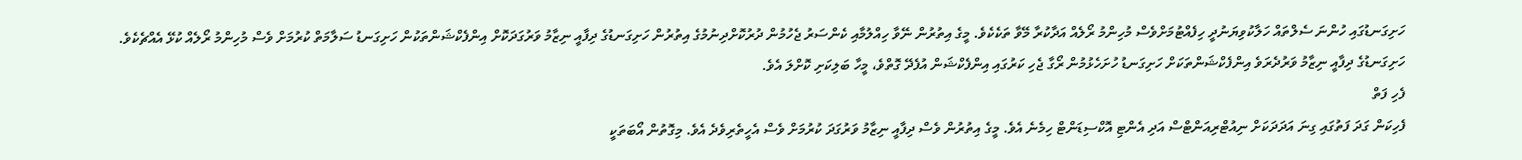ހަށިގަނޑުގައި ހުންނަ ސެލްތައް ހަލާކުވިޔަނުދީ ހިފެއްޓުމަށްވެސް މުހިންމު ރޯލެއް އަދާކުރާ މޭވާ ތަކެކެވެ. މީގެ އިތުރުން ނޭވާ ހިއްލުމާއި ކެންސަރު ޖެހުމުން ދުރުކޮށްދިނުމުގެ އިތުރުން ހަށިގަނޑުގެ ދިފާއީ ނިޒާމު ވަރުގަދަކޮށް އިންފެކްޝަންތަކުން ހަށިގަނޑު ސަލާމަތް ކުރުމަށް ވެސް މުހިންމު ރޯލެއް ކުޅޭ އެއްޗެކެވެ.
ހަށިގަނޑުގެ ދިފާއީ ނިޒާމު ވަރުދެރަވެ އިންފެކްޝަންތަކަށް ހަށިގަނޑު ހުށަހެޅުމުން ރޯގާ ޖެހި ކަރުގައި އިންފެކްޝަން އުފެދޭ ގޮތްވެ، މީހާ ބަލިކަށި ކޮށްލަ އެވެ.
ފެހި ފަތް
ފެހިކަން ގަދަ ފަތުގައި ގިނަ އަދަދަކަށް ނިއުޓްރިއަންޓްސް އަދި އެންޓި އޮކްސިޑަންޓް ހިމެނެ އެވެ. މީގެ އިތުރުން ވެސް ދިފާއީ ނިޒާމު ވަރުގަދަ ކުރުމަށް ވެސް އެހީތެރިވެދެ އެވެ. މިގޮތުން އޯބަތަކީ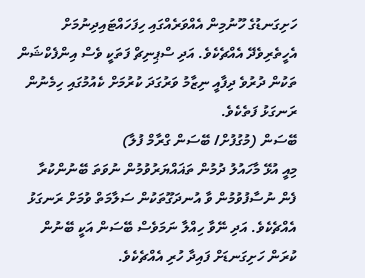ހަށިގަނޑުގެ ހޫނުމިން އެއްވަރެއްގައި ހިފަހައްޓައިދިނުމަށް އެހީތެރިވެދޭ އެއްޗެކެވެ. އަދި ސްޕިނިޗް ފަތަކީ ވެސް އިންފެކްޝަން ތަކުން ދުރުވެ ދިފާއީ ނިޒާމު ވަރުގަދަ ކުރުމަށް ކެއުމުގައި ހިމެނުން ރަނގަޅު ފަތެކެވެ.
ބޭސަން (މުގުފުށް/ ބޭސަން ގްރާމް ފުލާ)
މިއީ އުޅޭ މާހައުލު ދުމުން ތަޣައްޔަރުވުމުން ނުވަތަ ބޭނުންކުރާ ފެން ނުސާފުވުމުން ވާ އުނދަގޫތަކުން ސަލާމަތް ވުމަށް ރަނގަޅު އެއްޗެކެވެ. އަދި ނޭވާ ހިއްލާ ނަމަވެސް ބޭސަން އަކީ ބޭނުން ކުރަން ހަށިގަނޑަށް ފައިދާ ހުރި އެއްޗެކެވެ.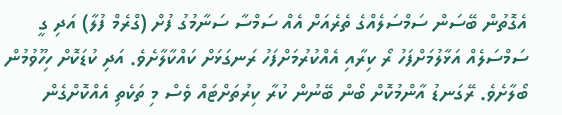އެގޮތުން ބޭސަން ސަމްސަލެއްގެ ތެރެއަށް އެއް ސަމްސާ ސަނާމުގު ފުށް (ގްރެމް ފުލާ) އަދި ގީ ސަމްސަލެއް އަޅާލުމަށްފަހު ރޯ ކިރާއި އެއްކުރުމަށްފަހު ރަނގަޅަށް ކައްކާލާށެވެ. އަދި ކުޑަކޮށް ހިހޫވުމުން ބޯލާށެވެ. ރޭގަނޑު އާންމުކޮށް ބޯން ބޭނުން ކުރާ ކިރުތަށްޓައް ވެސް މި ތަކެތި އެއްކޮށްގެން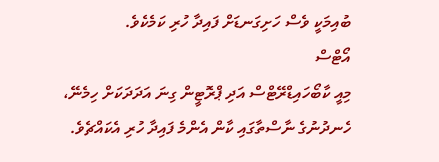ބުއިމަކީ ވެސް ހަށިގަނޑަށް ފައިދާ ހުރި ކަމެކެވެ.
އޯޓްސް
މިއީ ކާބޯހައިޑްރޭޓްސް އަދި ޕްރޮޓީން ގިނަ އަދަދަކަށް ހިމެނޭ، ހެނދުނުގެ ނާސްތާގައި ކާން އެންމެ ފައިދާ ހުރި އެކައްޗެވެ.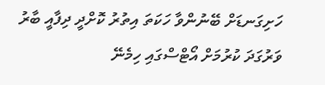ހަށިގަނޑަށް ބޭނުންވާ ހަކަތަ އިތުރު ކޮށްދީ ދިފާއީ ބާރު ވަރުގަދަ ކުރުމަށް އޯޓްސްގައި ހިމެނޭ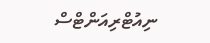ނިއުޓްރިއަންޓްސް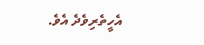އެހީތެރިވެދެ އެވެ.